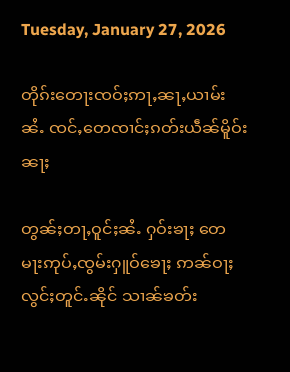Tuesday, January 27, 2026

တိုၵ်းတေႃးၸဝ်ႈဢႃႇၼႃႇယၢမ်းၼႆႉ ၸင်ႇတေၸၢင်ႈၵတ်းယဵၼ်မိူဝ်းၼႃႈ

တွၼ်ႈတႃႇဝူင်ႈၼႆႉ ႁဝ်းၶႃႈ တေမႃးဢုပ်ႇၸွမ်းႁူဝ်ၶေႃႈ ဢၼ်ဝႃႈ လွင်ႈတူင်ႉၼိုင် သၢၼ်ၶတ်း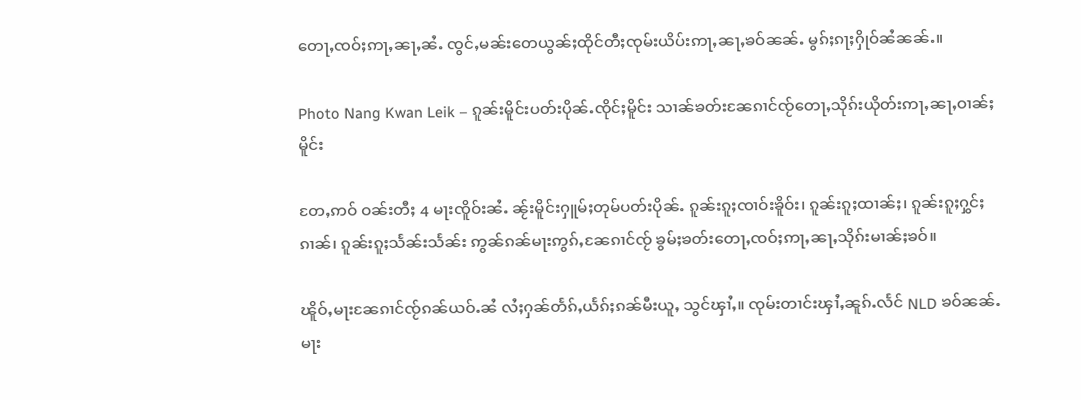တေႃႇၸဝ်ႈဢႃႇၼႃႇၼႆႉ ၸွင်ႇမၼ်းတေယွၼ်ႈထိုင်တီႈၸုမ်းယိပ်းဢႃႇၼႃႇၶဝ်ၼၼ်ႉ မွၵ်ႈၵႃႈႁိုဝ်ၼႆၼၼ်ႉ။

Photo Nang Kwan Leik – ၵူၼ်းမိူင်းပတ်းပိုၼ်ႉၸိုင်ႈမိူင်း သၢၼ်ၶတ်းၼႄၵၢင်ၸႂ်တေႃႇသိုၵ်းယိုတ်းဢႃႇၼႃႇဝၢၼ်ႈမိူင်း

တႄႇဢဝ် ဝၼ်းတီႈ 4 မႃးၸိူဝ်းၼႆႉ ၼႂ်းမိူင်းႁူမ်ႈတုမ်ပတ်းပိုၼ်ႉ ၵူၼ်းၵူႈၸၢဝ်းၶိူဝ်း၊ ၵူၼ်းၵူႈထၢၼ်ႈ၊ ၵူၼ်းၵူႈႁွင်ႈၵၢၼ်၊ ၵူၼ်းၵူႈသႅၼ်းသႅၼ်း ဢွၼ်ၵၼ်မႃးဢွၵ်ႇၼႄၵၢင်ၸႂ် ၶွမ်ႈၶတ်းတေႃႇၸဝ်ႈဢႃႇၼႃႇသိုၵ်းမၢၼ်ႈၶဝ်။

ၽိူဝ်ႇမႃးၼႄၵၢင်ၸႂ်ၵၼ်ယဝ်ႉၼႆ လႆႈႁၼ်တႅၵ်ႇယႅၵ်ႈၵၼ်မီးယူႇ သွင်ၾၢႆႇ။ ၸုမ်းတၢင်းၾၢႆႇၼူၵ်ႉလႅင် NLD ၶဝ်ၼၼ်ႉ မႃး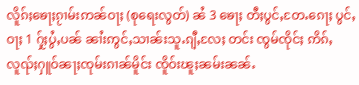လိူၵ်ႈၶေႃႈၵႂၢမ်းဢၼ်ဝႃႈ (စုရေးလွတ်) ၼႆ 3 ၶေႃႈ တီႈပွင်ႇတႄႉၵေႃႈ ပွင်ႇဝႃႈ 1 ႁႂ်ႈပွႆႇပၼ် ၼၢႆးဢွင်ႇသၢၼ်းသူႉၵျီႇလႄႈ တင်း ၸွမ်ၸိုင်ႈ ဢိၵ်ႇလူၺ်ႈႁူဝ်ၼႃႈၸုမ်းၵၢၼ်မိူင်း ၸိူဝ်းၽူႈၼမ်းၼၼ်ႉ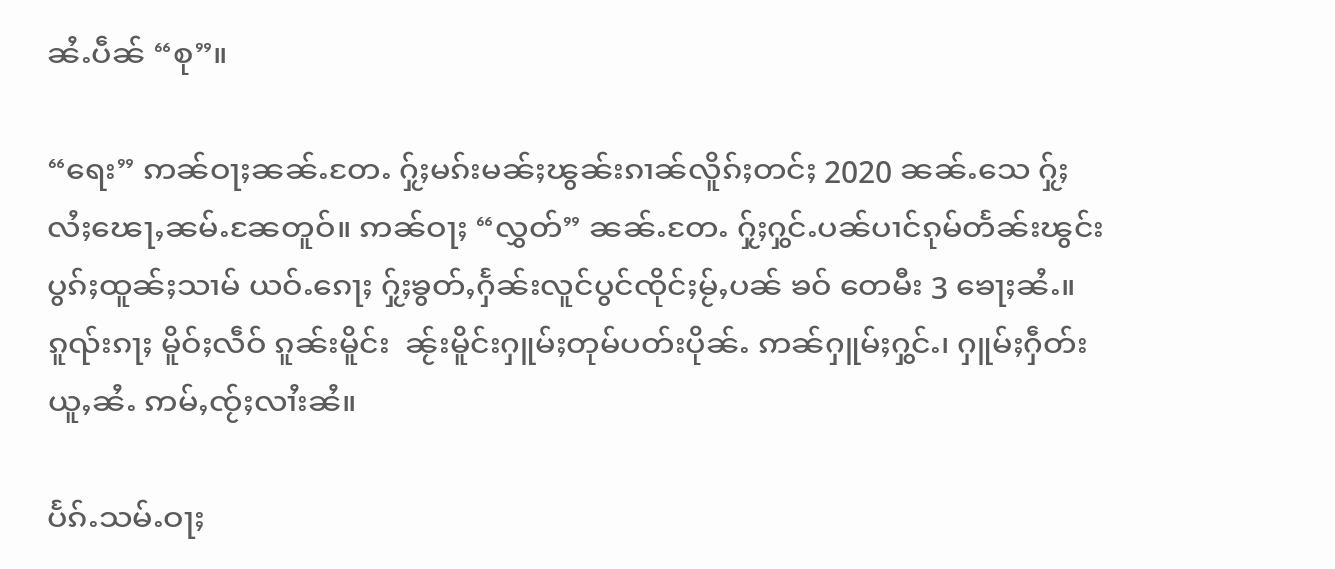ၼႆႉပဵၼ် “စု”။

“ရေး” ဢၼ်ဝႃႈၼၼ်ႉတႄႉ ႁႂ်ႈမၵ်းမၼ်ႈၽွၼ်းၵၢၼ်လိူၵ်ႈတင်ႈ 2020 ၼၼ်ႉသေ ႁႂ်ႈလႆႈၽေႃႇၼမ်ႉၼႄတူဝ်။ ဢၼ်ဝႃႈ “လွှတ်” ၼၼ်ႉတႄႉ ႁႂ်ႈႁွင်ႉပၼ်ပၢင်ၵုမ်တႅၼ်းၽွင်း ပွၵ်ႈထူၼ်ႈသၢမ် ယဝ်ႉၵေႃႈ ႁႂ်ႈၶွတ်ႇႁႅၼ်းလူင်ပွင်ၸိုင်ႈမႂ်ႇပၼ် ၶဝ် တေမီး 3 ၶေႃႈၼႆႉ။ ၵူၺ်းၵႃႈ မိူဝ်ႈလဵဝ် ၵူၼ်းမိူင်း  ၼႂ်းမိူင်းႁူမ်ႈတုမ်ပတ်းပိုၼ်ႉ ဢၼ်ႁူမ်ႈႁွင်ႉ၊ ႁူမ်ႈႁဵတ်းယူႇၼႆႉ ဢမ်ႇၸႂ်ႈလၢႆးၼႆ။

ပႅၵ်ႉသမ်ႉဝႃႈ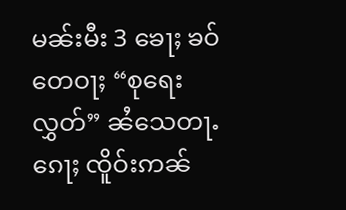မၼ်းမီး 3 ၶေႃႈ ၶဝ်တေဝႃႈ “စုရေးလွှတ်” ၼႆသေတႃႉၵေႃႈ ၸိူဝ်းဢၼ်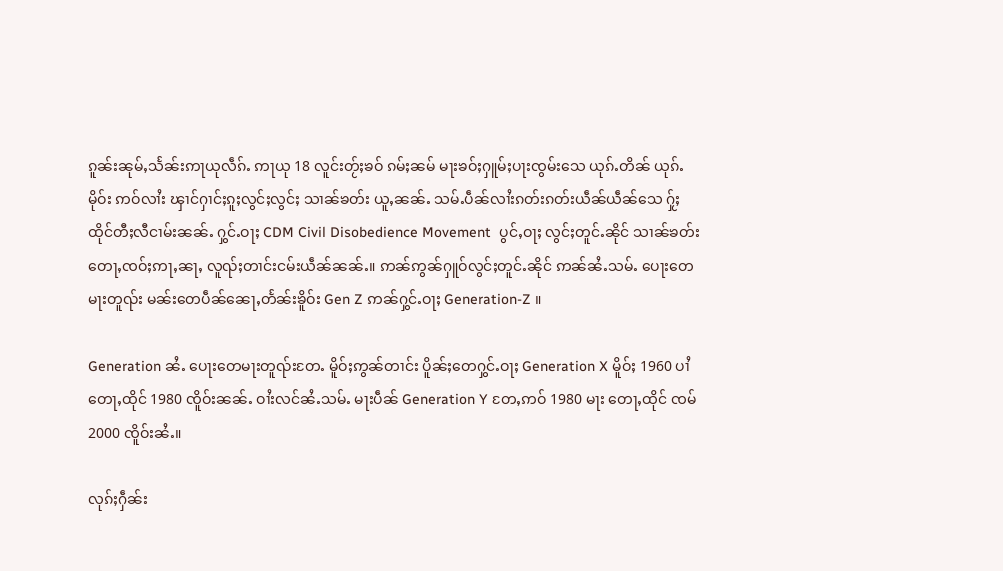ၵူၼ်းၼုမ်ႇသႅၼ်းဢႃယုလဵၵ်ႉ ဢႃယု 18 လူင်းတႂ်ႈၶဝ် ၵမ်ႈၼမ် မႃးၶဝ်ႈႁူမ်ႈပႃးၸွမ်းသေ ယုၵ်ႉတိၼ် ယုၵ်ႉမိုဝ်း ဢဝ်လၢႆး ၾၢင်ႁၢင်ႈၵူႈလွင်ႈလွင်ႈ သၢၼ်ၶတ်း ယူႇၼၼ်ႉ သမ်ႉပဵၼ်လၢႆးၵတ်းၵတ်းယဵၼ်ယဵၼ်သေ ႁႂ်ႈထိုင်တီႈလီငၢမ်းၼၼ်ႉ ႁွင်ႉဝႃႈ CDM Civil Disobedience Movement  ပွင်ႇဝႃႈ လွင်ႈတူင်ႉၼိုင် သၢၼ်ၶတ်းတေႃႇၸဝ်ႈဢႃႇၼႃႇ လူၺ်ႈတၢင်းငမ်းယဵၼ်ၼၼ်ႉ။ ဢၼ်ဢွၼ်ႁူဝ်လွင်ႈတူင်ႉၼိုင် ဢၼ်ၼႆႉသမ်ႉ ပေႃးတေ မႃးတူၺ်း မၼ်းတေပဵၼ်ၼေႃႇတႅၼ်းၶိူဝ်း Gen Z ဢၼ်ႁွင်ႉဝႃႈ Generation-Z ။

Generation ၼႆႉ ပေႃးတေမႃးတူၺ်းတႄႉ မိူဝ်ႈဢွၼ်တၢင်း ပိူၼ်ႈတေႁွင်ႉဝႃႈ Generation X မိူဝ်ႈ 1960 ပၢႆ တေႃႇထိုင် 1980 ၸိူဝ်းၼၼ်ႉ ဝၢႆးလင်ၼႆႉသမ်ႉ မႃးပဵၼ် Generation Y တႄႇဢဝ် 1980 မႃး တေႃႇထိုင် ၸမ် 2000 ၸိူဝ်းၼႆႉ။

လုၵ်ႈႁဵၼ်း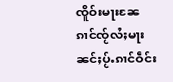ၸိူဝ်းမႃးၼႄၵၢင်ၸႂ်လႆႈမႃးၼင်ႈပႂ်ႉၵၢင်ဝဵင်း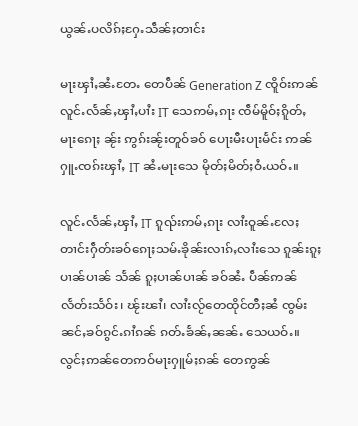ယွၼ်ႉပလိၵ်ႈႁႄႉသဵၼ်ႈတၢင်း

မႃးၾၢႆႇၼႆႉတႄႉ တေပဵၼ် Generation Z ၸိူဝ်းဢၼ်လူင်ႉလႅၼ်ႇၾၢႆႇပၢႆး IT သေဢမ်ႇၵႃး ၸဵမ်မိူဝ်ႈၵိူတ်ႇမႃးၵေႃႈ ၼႂ်း ဢွၵ်းၼႂ်းတူဝ်ၶဝ် ပေႃးမီးပႃးမႅင်း ဢၼ်ႁူႉၸၵ်းၾၢႆႇ IT ၼႆႉမႃးသေ မိုတ်ႈမိတ်ႈဝႆႉယဝ်ႉ။

လူင်ႉလႅၼ်ႇၾၢႆႇ IT ၵူၺ်းဢမ်ႇၵႃး လၢႆးဝူၼ်ႉလႄႈ တၢင်းႁဵတ်းၶဝ်ၵေႃႈသမ်ႉၶိုၼ်းလၢၵ်ႇလၢႆးသေ ၵူၼ်းၵူႈပၢၼ်ပၢၼ် သႅၼ် ၵူႈပၢၼ်ပၢၼ် ၶဝ်ၼႆႉ ပဵၼ်ဢၼ်လႅတ်းသႅဝ်း၊ ၽႂ်းၽၢႆ၊ လၢႆးလႂ်တေထိုင်တီႈၼႆ ၸွမ်းၼင်ႇၶဝ်ၵွင်ႉၵၢႆၵၼ် ၵတ်ႉၶႅၼ်ႇၼၼ်ႉ သေယဝ်ႉ။ လွင်ႈဢၼ်တေဢဝ်မႃးႁူမ်ႈၵၼ် တေဢွၼ်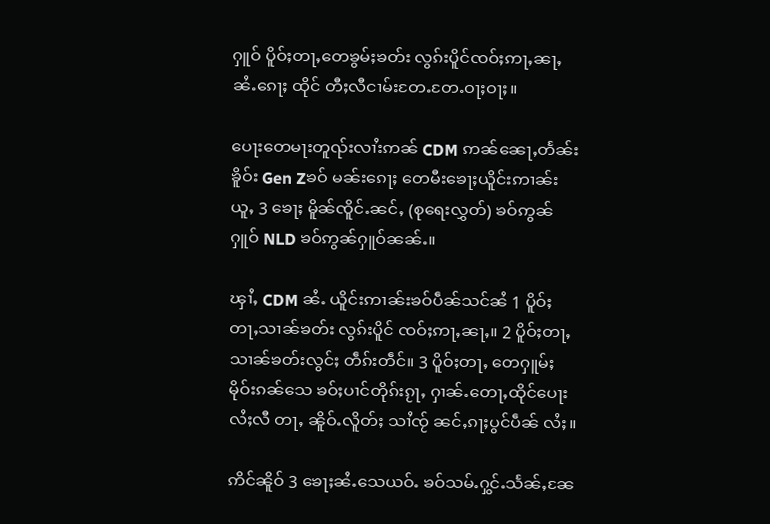ႁူဝ် ပိူဝ်ႈတႃႇတေၶွမ်ႈၶတ်း လွၵ်းပိူင်ၸဝ်ႈဢႃႇၼႃႇၼႆႉၵေႃႈ ထိုင် တီႈလီငၢမ်းတႄႉတႄႉဝႃႈဝႃႈ။

ပေႃးတေမႃးတူၺ်းလၢႆးဢၼ် CDM ဢၼ်ၼေႃႇတႅၼ်းၶိူဝ်း Gen Zၶဝ် မၼ်းၵေႃႈ တေမီးၶေႃႈယိူင်းဢၢၼ်းယူႇ 3 ၶေႃႈ မိူၼ်ၸိူင်ႉၼင်ႇ (စုရေးလွှတ်) ၶဝ်ဢွၼ်ႁူဝ် NLD ၶဝ်ဢွၼ်ႁူဝ်ၼၼ်ႉ။

ၾၢႆႇ CDM ၼႆႉ ယိူင်းဢၢၼ်းၶဝ်ပဵၼ်သင်ၼႆ 1 ပိူဝ်ႈတႃႇသၢၼ်ၶတ်း လွၵ်းပိူင် ၸဝ်ႈဢႃႇၼႃႇ။ 2 ပိူဝ်ႈတႃႇသၢၼ်ၶတ်းလွင်ႈ တဵၵ်းတဵင်။ 3 ပိူဝ်ႈတႃႇ တေႁူမ်ႈမိုဝ်းၵၼ်သေ ၶဝ်ႈပၢင်တိုၵ်းၵႂႃႇ ႁၢၼ်ႉတေႃႇထိုင်ပေႃးလႆႈလီ တႃႇ ၼိူဝ်ႉလိူတ်ႈ သၢႆၸႂ် ၼင်ႇၵႃႈပွင်ပဵၼ် လႆႈ။

ဢိင်ၼိူဝ် 3 ၶေႃႈၼႆႉသေယဝ်ႉ ၶဝ်သမ်ႉႁွင်ႉသႅၼ်ႇၼႄ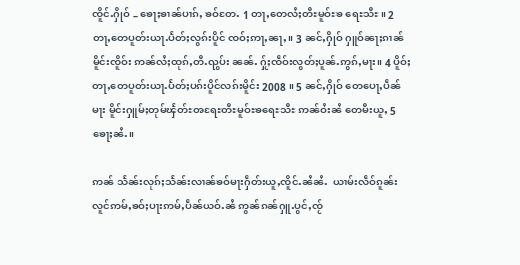ၸိူင်ႉႁိုဝ် – ၶေႃႈၶၢၼ်ပၢၵ်ႇ ၶဝ်တႄႉ 1 တႃႇတေလႆႈတီႊမူဝ်ႊၶ ရေႊသီႊ။ 2 တႃႇတေပူတ်းယႃႉပႅတ်ႈလွၵ်းပိူင် ၸဝ်ႈဢႃႇၼႃႇ။ 3 ၼင်ႇႁိုဝ် ႁူဝ်ၼႃႈၵၢၼ်မိူင်းၸိူဝ်း ဢၼ်လႆႈထုၵ်ႇတီႉၺွပ်း ၼၼ်ႉ ႁႂ်ႈၸဵဝ်းလွတ်ႈပူၼ်ႉဢွၵ်ႇမႃး။ 4 ပိူဝ်ႈတႃႇတေပူတ်းယႃႉပႅတ်ႈပၵ်းပိူင်လၵ်းမိူင်း 2008 ။ 5 ၼင်ႇႁိုဝ် တေပေႃႇပဵၼ်မႃး မိူင်းႁူမ်ႈတုမ်ၾႅတ်ႊၻရႄႊတီႊမူဝ်ႊၶရေႊသီႊ ဢၼ်ဝႆးၼႆ တေမီးယူႇ 5 ၶေႃႈၼႆႉ။

ဢၼ် သႅၼ်းလုၵ်ႈသႅၼ်းလၢၼ်ၶဝ်မႃးႁဵတ်းယူႇၸိူင်ႉၼႆၼႆႉ  ယၢမ်းလဵဝ်ၵူၼ်းလူင်ဢမ်ႇၶဝ်ႈပႃးဢမ်ႇပဵၼ်ယဝ်ႉၼႆ ဢွၼ်ၵၼ်ႁူႉပွင်ႇၸႂ်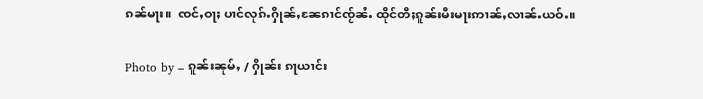ၵၼ်မႃး။  ၸင်ႇဝႃႈ ပၢင်လုၵ်ႉႁိုၼ်ႇၼႄၵၢင်ၸႂ်ၼႆႉ ထိုင်တီႈၵူၼ်းမီးမႃးဢၢၼ်ႇလၢၼ်ႉယဝ်ႉ။

Photo by – ၵူၼ်းၼုမ်ႇ / ႁိုၼ်း ၵႃယၢင်း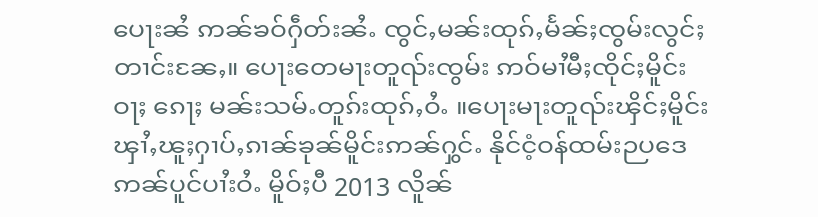ပေႃးၼႆ ဢၼ်ၶဝ်ႁဵတ်းၼႆႉ ၸွင်ႇမၼ်းထုၵ်ႇမႅၼ်ႈၸွမ်းလွင်ႈတၢင်းၼႄႇ။ ပေႃးတေမႃးတူၺ်းၸွမ်း ဢဝ်မၢႆမီႈၸိုင်ႈမိူင်းဝႃႈ ၵေႃႈ မၼ်းသမ်ႉတူၵ်းထုၵ်ႇဝႆႉ ။ပေႃးမႃးတူၺ်းၾိင်ႈမိူင်းၾၢႆႇၽူႈႁၢပ်ႇၵၢၼ်ၶုၼ်မိူင်းဢၼ်ႁွင်ႉ နိုင်ငံ့ဝန်ထမ်းဉပဒေ    ဢၼ်ပူင်ပၢႆးဝႆႉ မိူဝ်ႈပီ 2013 လိူၼ်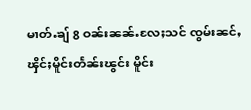မၢတ်ႉၶျ် 8 ဝၼ်းၼၼ်ႉလႄႈသင် ၸွမ်းၼင်ႇၾိင်ႈမိူင်းတႅၼ်းၽွင်း မိူင်း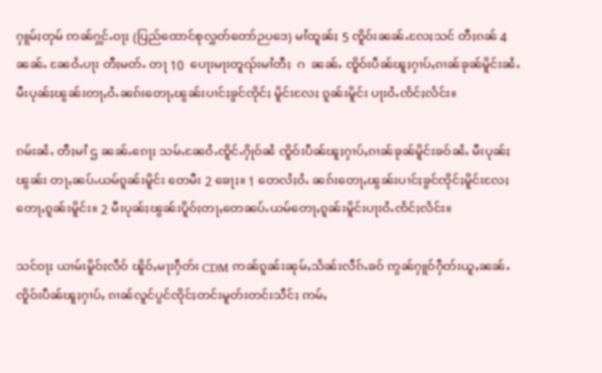ႁူမ်ႈတုမ် ဢၼ်ႁွင်ႉဝႃႈ (ပြည်ထောင်စုလွှတ်တော်ဉပဒေ) မၢႆထူၼ်ႈ 5 ၸိူဝ်းၼၼ်ႉလႄႈသင် တီႈၵၼ် 4 ၼၼ်ႉ ၼႄဝႆႉပႃး တီႈမတ်ႉ တႃ 10  ပေႃးမႃးတူၺ်းမၢႆတီႈ  ဂ  ၼၼ်ႉ ၸိူဝ်းပဵၼ်ၽူႈႁၢပ်ႇၵၢၼ်ၶုၼ်မိူင်းၼႆႉ မီးပုၼ်ႈၽွၼ်းတႃႇဝႆႉၼၵ်းတေႃႇၽွၼ်းပၢင်ႈၶွင်ၸိုင်ႈ မိူင်းလႄႈ ၵူၼ်းမိူင်း ပႃးဝႆႉၸႅင်ႈလႅင်း။

ၵမ်းၼႆႉ တီႈမၢႆ ဌ ၼၼ်ႉၵေႃႈ သမ်ႉၼႄဝႆႉၸိူင်ႉႁိုဝ်ၼႆ ၸိူဝ်းပဵၼ်ၽူႈႁၢပ်ႇၵၢၼ်ၶုၼ်မိူင်းၶဝ်ၼႆႉ မီးပုၼ်ႈၽွၼ်း တႃႇၼပ်ႉယမ်ၵူၼ်းမိူင်း တေမီး 2 ၶေႃႈ။ 1 တေလႆႈဝႆႉ ၼၵ်းတေႃႇၽွၼ်းပၢင်ႈၶွင်ၸိုင်ႈမိူင်းလႄႈ တေႃႇၵူၼ်းမိူင်း။ 2 မီးပုၼ်ႈၽွၼ်းပိူဝ်ႈတႃႇတေၼပ်ႉယမ်တေႃႇၵူၼ်းမိူင်းပႃးဝႆႉၸႅင်ႈလႅင်း။

သင်ဝႃႈ ယၢမ်းမိူဝ်ႈလဵဝ် ၽိူဝ်ႇမႃးႁဵတ်း CDM ဢၼ်ၵူၼ်းၼုမ်ႇသႅၼ်းလဵၵ်ႉၶဝ် ဢွၼ်ႁူဝ်ႁဵတ်းယူႇၼၼ်ႉ ၸိူဝ်းပဵၼ်ၽူႈႁၢပ်ႇ ၵၢၼ်လူင်ပွင်ၸိုင်ႈတင်းမူတ်းတင်းသဵင်ႈ ဢမ်ႇ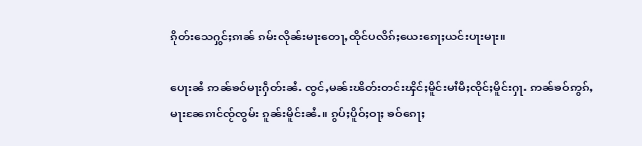ၵိုတ်းသေႁွင်ႈၵၢၼ် ၵမ်းလိုၼ်းမႃးတေႃႇထိုင်ပလိၵ်ႈယေးၵေႃႈယင်းပႃးမႃး။

ပေႃးၼႆ ဢၼ်ၶဝ်မႃးႁဵတ်းၼႆႉ ၸွင်ႇမၼ်းၽိတ်းတင်းၾိင်ႈမိူင်းမၢႆမီႈၸိုင်ႈမိူင်းႁႃႉ ဢၼ်ၶဝ်ဢွၵ်ႇမႃးၼႄၵၢင်ၸႂ်ၸွမ်း ၵူၼ်းမိူင်းၼႆႉ။ ၵွပ်ႈပိူဝ်ႈဝႃႈ ၶဝ်ၵေႃႈ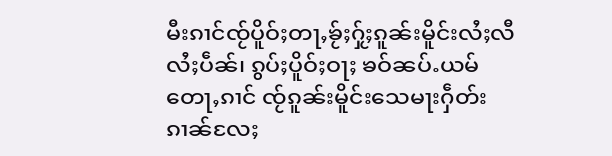မီးၵၢင်ၸႂ်ပိူဝ်ႈတႃႇၶႂ်ႈႁႂ်ႈၵူၼ်းမိူင်းလႆႈလီလႆႈပဵၼ်၊ ၵွပ်ႈပိူဝ်ႈဝႃႈ ၶဝ်ၼပ်ႉယမ်တေႃႇၵၢင် ၸႂ်ၵူၼ်းမိူင်းသေမႃးႁဵတ်းၵၢၼ်လႄႈ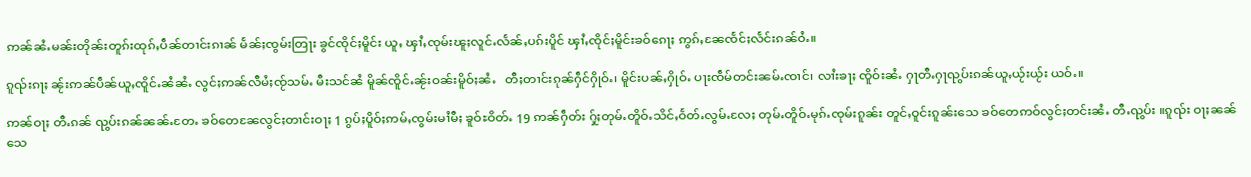ဢၼ်ၼႆႉမၼ်းတိုၼ်းတူၵ်းထုၵ်ႇပဵၼ်တၢင်းၵၢၼ် မႅၼ်ႈၸွမ်းတြႃး ၶွင်ၸိုင်ႈမိူင်း ယူႇ ၾၢႆႇၸုမ်းၽူႈလူင်ႉလႅၼ်ႇပၵ်းပိူင် ၾၢႆႇၸိုင်ႈမိူင်းၶဝ်ၵေႃႈ ဢွၵ်ႇၼႄၸႅင်ႈလႅင်းၵၼ်ဝႆႉ။

ၵူၺ်းၵႃႈ ၼႂ်းဢၼ်ပဵၼ်ယူႇၸိူင်ႉၼႆၼႆႉ လွင်ႈဢၼ်လီမႆႈၸႂ်သမ်ႉ မီးသင်ၼႆ မိူၼ်ၸိူင်ႉၼႂ်းဝၼ်းမိူဝ်ႈၼႆႉ   တီႈတၢင်းၵုၼ်ႁဵင်ႁိုဝ်ႉ၊ မိူင်းပၼ်ႇႁိုဝ်ႉ ပႃးၸဵမ်တင်းၼမ်ႉၸၢင်၊ လၢႆးၶႃႈ ၸိူဝ်းၼႆႉ ႁႃတီႉႁႃၺွပ်းၵၼ်ယူႇယႂ်းယႂ်း ယဝ်ႉ။

ဢၼ်ဝႃႈ တီႉၵၼ် ၺွပ်းၵၼ်ၼၼ်ႉတႄႉ ၶဝ်တေၼႄလွင်ႈတၢင်းဝႃႈ 1 ၵွပ်ႈပိူဝ်ႈဢမ်ႇၸွမ်းမၢႆမီႈ ၶူဝ်ႊဝိတ်ႉ 19 ဢၼ်ႁဵတ်း ႁႂ်ႈတုမ်ႉတိူဝ်ႉသိင်ႇဝႅတ်ႉလွမ်ႉလႄႈ တုမ်ႉတိူဝ်ႉမုၵ်ႉၸုမ်းၵူၼ်း တူင်ႇဝူင်းၵူၼ်းသေ ၶဝ်တေဢဝ်လွင်ႈတင်းၼႆႉ တီႉၺွပ်း ။ၵူၺ်း ဝႃႈၼၼ်သေ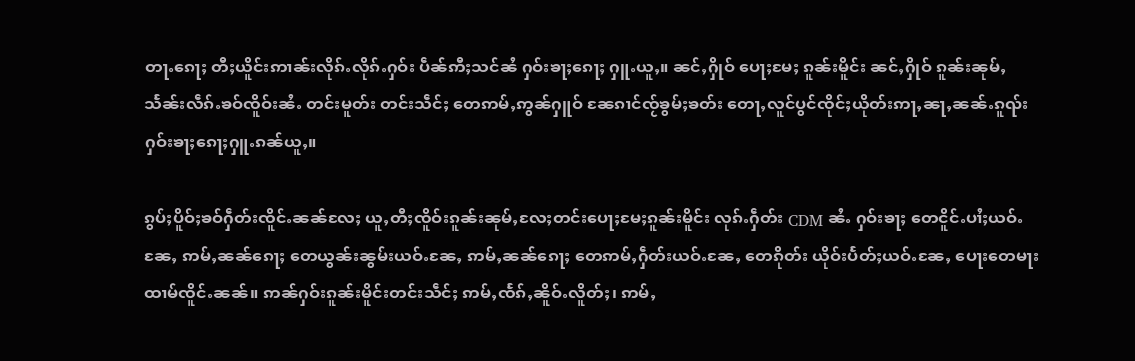တႃႉၵေႃႈ တီႈယိူင်းဢၢၼ်းလိုၵ်ႉလိုၵ်ႉႁဝ်း ပဵၼ်ဢီႈသင်ၼႆ ႁဝ်းၶႃႈၵေႃႈ ႁူႉယူႇ။ ၼင်ႇႁိုဝ် ပေႃႈမႄႈ ၵူၼ်းမိူင်း ၼင်ႇႁိုဝ် ၵူၼ်းၼုမ်ႇသႅၼ်းလဵၵ်ႉၶဝ်ၸိူဝ်းၼႆႉ တင်းမူတ်း တင်းသဵင်ႈ တေဢမ်ႇဢွၼ်ႁူဝ် ၼႄၵၢင်ၸႂ်ၶွမ်ႈၶတ်း တေႃႇလူင်ပွင်ၸိုင်ႈယိုတ်းဢႃႇၼႃႇၼၼ်ႉၵူၺ်း ႁဝ်းၶႃႈၵေႃႈႁူႉၵၼ်ယူႇ။

ၵွပ်ႈပိူဝ်ႈၶဝ်ႁဵတ်းၸိူင်ႉၼၼ်လႄႈ ယူႇတီႈၸိူဝ်းၵူၼ်းၼုမ်ႇလႄႈတင်းပေႃႈမႄႈၵူၼ်းမိူင်း လုၵ်ႉႁဵတ်း CDM ၼႆႉ ႁဝ်းၶႃႈ တေငိူင်ႉပၢႆႈယဝ်ႉၼႄႇ ဢမ်ႇၼၼ်ၵေႃႈ တေယွၼ်းၼွမ်းယဝ်ႉၼႄႇ ဢမ်ႇၼၼ်ၵေႃႈ တေဢမ်ႇႁဵတ်းယဝ်ႉၼႄႇ တေၵိုတ်း ယိုဝ်းပႅတ်ႈယဝ်ႉၼႄႇ ပေႃးတေမႃးထၢမ်ၸိူင်ႉၼၼ်။ ဢၼ်ႁဝ်းၵူၼ်းမိူင်းတင်းသဵင်ႈ ဢမ်ႇၸႅၵ်ႇၼိူဝ်ႉလိူတ်ႈ၊ ဢမ်ႇ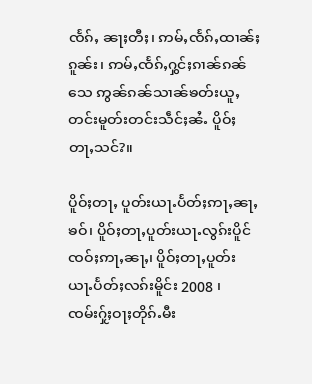ၸႅၵ်ႇ ၼႃႈတီႈ၊ ဢမ်ႇၸႅၵ်ႇထၢၼ်ႈၵူၼ်း၊ ဢမ်ႇၸႅၵ်ႇႁွင်ႈၵၢၼ်ၵၼ်သေ ဢွၼ်ၵၼ်သၢၼ်ၶတ်းယူႇတင်းမူတ်းတင်းသဵင်ႈၼႆႉ ပိူဝ်ႈ တႃႇသင်?။

ပိူဝ်ႈတႃႇ ပူတ်းယႃႉပႅတ်ႈဢႃႇၼႃႇၶဝ်၊ ပိူဝ်ႈတႃႇပူတ်းယႃႉလွၵ်းပိူင်ၸဝ်ႈဢႃႇၼႃႇ၊ ပိူဝ်ႈတႃႇပူတ်းယႃႉပႅတ်ႈလၵ်းမိူင်း 2008 ၊ ၸမ်းႁႂ်ႈဝႃႈတိုၵ်ႉမီး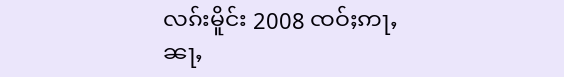လၵ်းမိူင်း 2008 ၸဝ်ႈဢႃႇၼႃႇ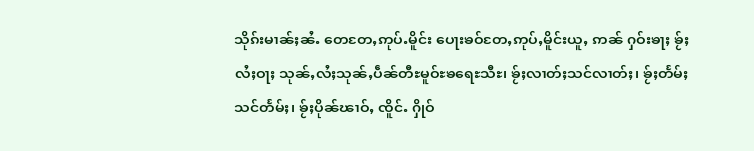သိုၵ်းမၢၼ်ႈၼႆႉ တေတႄႇဢုပ်ႉမိူင်း ပေႃးၶဝ်တႄႇဢုပ်ႇမိူင်းယူႇ ဢၼ် ႁဝ်းၶႃႈ ၶႂ်ႈလႆႈဝႃႈ သုၼ်ႇလႆႈသုၼ်ႇပဵၼ်တီႊမူဝ်ႊၶရေႊသီႊ၊ ၶႂ်ႈလၢတ်ႈသင်လၢတ်ႈ၊ ၶႂ်ႈတႅမ်ႈသင်တႅမ်ႈ၊ ၶႂ်ႈပိုၼ်ၽၢဝ်ႇ ၸိူင်ႉ ႁိုဝ်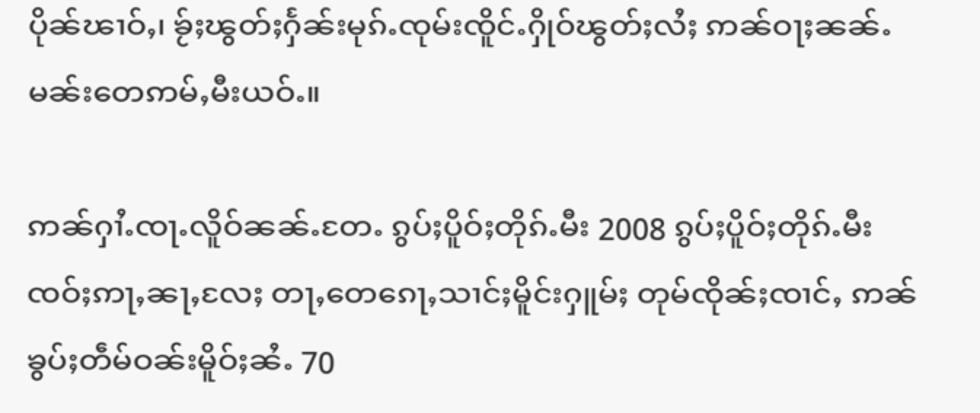ပိုၼ်ၽၢဝ်ႇ၊ ၶႂ်ႈၽွတ်ႈႁႅၼ်းမုၵ်ႉၸုမ်းၸိူင်ႉႁိုဝ်ၽွတ်ႈလႆႈ ဢၼ်ဝႃႈၼၼ်ႉမၼ်းတေဢမ်ႇမီးယဝ်ႉ။

ဢၼ်ႁၢႆႉၸႃႉလိူဝ်ၼၼ်ႉတႄႉ ၵွပ်ႈပိူဝ်ႈတိုၵ်ႉမီး 2008 ၵွပ်ႈပိူဝ်ႈတိုၵ်ႉမီးၸဝ်ႈဢႃႇၼႃႇလႄႈ တႃႇတေၵေႃႇသၢင်ႈမိူင်းႁူမ်ႈ တုမ်ၸိုၼ်ႈၸၢင်ႇ ဢၼ်ၶွပ်ႈတဵမ်ဝၼ်းမိူဝ်ႈၼႆႉ 70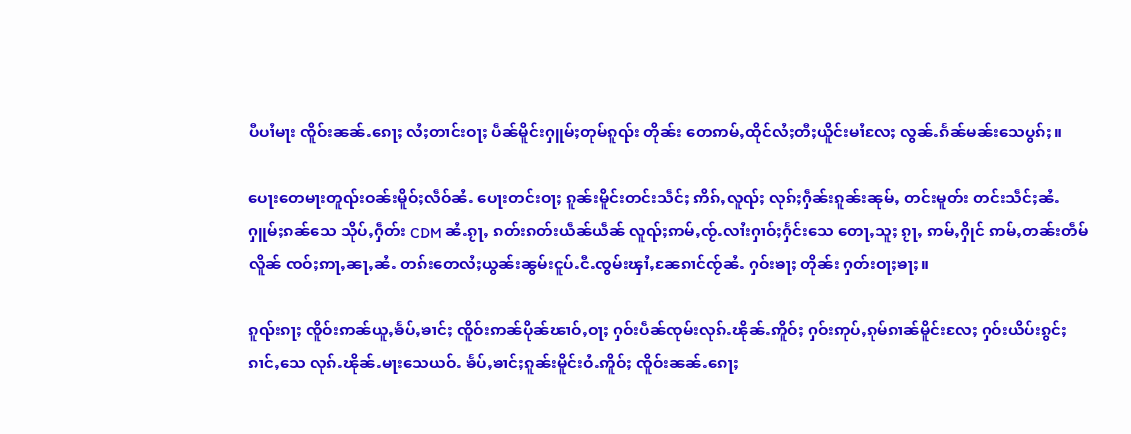ပီပၢႆမႃး ၸိူဝ်းၼၼ်ႉၵေႃႈ လႆႈတၢင်းဝႃႈ ပဵၼ်မိူင်းႁူမ်ႈတုမ်ၵူၺ်း တိုၼ်း တေဢမ်ႇထိုင်လႆႈတီႈယိူင်းမၢႆလႄႈ လွၼ်ႉၵႅၼ်မၼ်းသေပွၵ်ႈ။

ပေႃးတေမႃးတူၺ်းဝၼ်းမိူဝ်ႈလဵဝ်ၼႆႉ ပေႃးတင်းဝႃႈ ၵူၼ်းမိူင်းတင်းသဵင်ႈ ဢိၵ်ႇလူၺ်ႈ လုၵ်ႈႁဵၼ်းၵူၼ်းၼုမ်ႇ တင်းမူတ်း တင်းသဵင်ႈၼႆႉ ႁူမ်ႈၵၼ်သေ သိုပ်ႇႁဵတ်း CDM ၼႆႉၵႂႃႇ ၵတ်းၵတ်းယဵၼ်ယဵၼ် လူၺ်ႈဢမ်ႇၸႂ်ႉလၢႆးႁၢဝ်ႈႁႅင်းသေ တေႃႇသူႈ ၵႂႃႇ ဢမ်ႇႁိုင် ဢမ်ႇတၼ်းတဵမ်လိူၼ် ၸဝ်ႈဢႃႇၼႃႇၼႆႉ တၵ်းတေလႆႈယွၼ်းၼွမ်းငူပ်ႉငီႉၸွမ်းၾၢႆႇၼႄၵၢင်ၸႂ်ၼႆႉ ႁဝ်းၶႃႈ တိုၼ်း ႁတ်းဝႃႈၶႃႈ။

ၵူၺ်းၵႃႈ ၸိူဝ်းဢၼ်ယူႇၶႅပ်ႇၶၢင်ႈ ၸိူဝ်းဢၼ်ပိုၼ်ၽၢဝ်ႇဝႃႈ ႁဝ်းပဵၼ်ၸုမ်းလုၵ်ႉၽိုၼ်ႉဢိူဝ်ႈ ႁဝ်းဢုပ်ႇၵုမ်ၵၢၼ်မိူင်းလႄႈ ႁဝ်းယိပ်းၵွင်ႈၵၢင်ႇသေ လုၵ်ႉၽိုၼ်ႉမႃးသေယဝ်ႉ ၶႅပ်ႇၶၢင်ႈၵူၼ်းမိူင်းဝႆႉဢိူဝ်ႈ ၸိူဝ်းၼၼ်ႉၵေႃႈ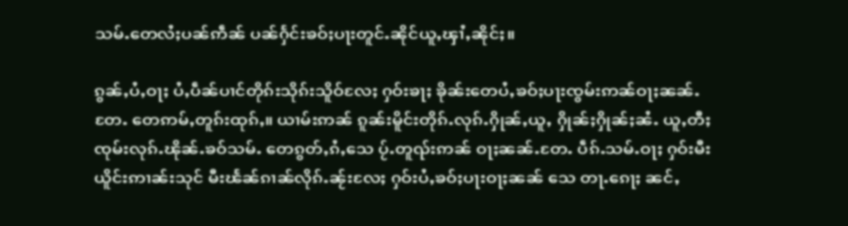သမ်ႉတေလႆႈပၼ်ဢဵၼ် ပၼ်ႁႅင်းၶဝ်ႈပႃးတူင်ႉၼိုင်ယူႇၾၢႆႇၼိုင်ႈ။

ၵွၼ်ႇပႆႇဝႃႈ ပႆႇပဵၼ်ပၢင်တိုၵ်းသိုၵ်းသိူဝ်လႄႈ ႁဝ်းၶႃႈ ၶိုၼ်းတေပႆႇၶဝ်ႈပႃးၸွမ်းဢၼ်ဝႃႈၼၼ်ႉတႄႉ တေဢမ်ႇတူၵ်းထုၵ်ႇ။ ယၢမ်းဢၼ် ၵူၼ်းမိူင်းတိုၵ်ႉလုၵ်ႉႁိုၼ်ႇယူႇ ႁိုၼ်ႈႁိုၼ်ႈၼႆႉ ယူႇတီႈၸုမ်းလုၵ်ႉၽိုၼ်ႉၶဝ်သမ်ႉ တေၵွတ်ႇၵႆႇသေ ပႂ်ႉတူၺ်းဢၼ် ဝႃႈၼၼ်ႉတႄႉ ပဵၵ်ႉသမ်ႉဝႃႈ ႁဝ်းမီးယိူင်းဢၢၼ်းသုင် မီးၽႅၼ်ၵၢၼ်လိုၵ်ႉၼႂ်းလႄႈ ႁဝ်းပႆႇၶဝ်ႈပႃးဝႃႈၼၼ် သေ တႃႉၵေႃႈ ၼင်ႇ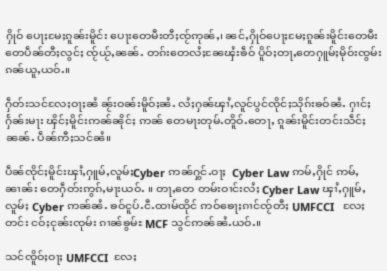ႁိုဝ် ပေႃႈမႄႈၵူၼ်းမိူင်း ပေႃးတေမီးတီႈၸႂ်ဢုၼ်ႇ၊ ၼင်ႇႁိုဝ်ပေႃႈမႄႈၵူၼ်းမိူင်းတေမီး တေပဵၼ်တီႈလွင်ႈ ၸႂ်ယႂ်ႇၼၼ်ႉ တၵ်းတေလႆႈၼႄၾႆးၶဵဝ် ပိူဝ်ႈတႃႇတေႁူမ်ႈမိုဝ်းၸွမ်းၵၼ်ယူႇယဝ်ႉ။

ႁဵတ်းသင်လႄႈဝႃႈၼႆ ၼႂ်းဝၼ်းမိူဝ်ႈၼႆႉ လႆႈႁၼ်ၾၢႆႇလူင်ပွင်ၸိုင်ႈသိုၵ်းၶဝ်ၼႆႉ ႁၢင်ႈႁႅၼ်းမႃး ၾိင်ႈမိူင်းဢၼ်ၼိုင်ႈ ဢၼ် တေမႃးတုမ်ႉတိူဝ်ႉတေႃႇ ၵူၼ်းမိူင်းတင်းသဵင်ႈၼၼ်ႉ ပဵၼ်ဢီႈသင်ၼႆ။

ပဵၼ်ၸိုင်ႈမိူင်းၾၢႆႇႁူမ်ႇလူမ်ႈCyber ဢၼ်ႁွင်ႉဝႃႈ  Cyber Law ဢမ်ႇႁိုင် ဢမ်ႇၼၢၼ်း တေႁဵတ်းဢွၵ်ႇမႃးယဝ်ႉ ။ တႃႇတေ တမ်းဝၢင်းလႆႈ Cyber Law ၾၢႆႇႁူမ်ႇလူမ်ႈ Cyber ဢၼ်ၼႆႉ ၶဝ်ငူပ်ႉငီႉထၢမ်ထိုင် ဢဝ်ၶေႃႈၵၢင်ၸႂ်တီႈ UMFCCI   လႄႈတင်း ငဝ်ႈငုၼ်းၸုမ်း ၵၢၼ်ၶွမ်ႊ MCF သွင်ဢၼ်ၼႆႉယဝ်ႉ။

သင်ၸိူဝ်ႈဝႃႈ UMFCCI  လႄႈ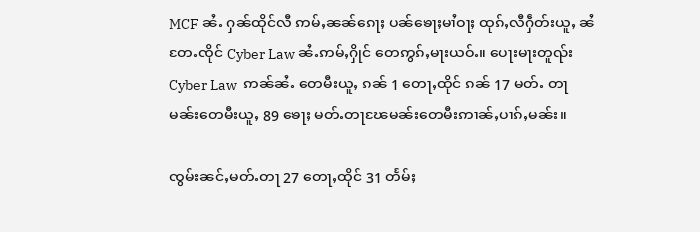MCF ၼႆႉ ႁၼ်ထိုင်လီ ဢမ်ႇၼၼ်ၵေႃႈ ပၼ်ၶေႃႈမၢႆဝႃႈ ထုၵ်ႇလီႁဵတ်းယူႇ ၼႆတႄႉၸိုင် Cyber Law ၼႆႉဢမ်ႇႁိုင် တေဢွၵ်ႇမႃးယဝ်ႉ။ ပေႃးမႃးတူၺ်း Cyber Law  ဢၼ်ၼႆႉ တေမီးယူႇ ၵၼ် 1 တေႃႇထိုင် ၵၼ် 17 မတ်ႉ တႃမၼ်းတေမီးယူႇ 89 ၶေႃႈ မတ်ႉတႃၽႄမၼ်းတေမီးဢၢၼ်ႇပၢၵ်ႇမၼ်း။

ၸွမ်းၼင်ႇမတ်ႉတႃ 27 တေႃႇထိုင် 31 တႅမ်ႈ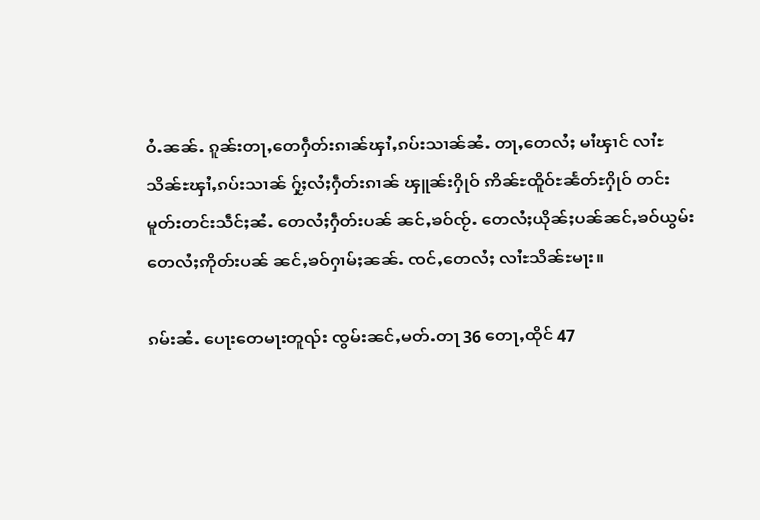ဝႆႉၼၼ်ႉ ၵူၼ်းတႃႇတေႁဵတ်းၵၢၼ်ၾၢႆႇၵပ်းသၢၼ်ၼႆႉ တႃႇတေလႆႈ မၢႆၾၢင် လၢႆႊသိၼ်ႊၾၢႆႇၵပ်းသၢၼ် ႁႂ်ႈလႆႈႁဵတ်းၵၢၼ် ၾူၼ်းႁိုဝ် ဢိၼ်ႊထိူဝ်ႊၼႅတ်ႊႁိုဝ် တင်းမူတ်းတင်းသဵင်ႈၼႆႉ တေလႆႈႁဵတ်းပၼ် ၼင်ႇၶဝ်ၸႂ်ႉ တေလႆႈယိုၼ်ႈပၼ်ၼင်ႇၶဝ်ယွမ်း တေလႆႈဢိုတ်းပၼ် ၼင်ႇၶဝ်ႁၢမ်ႈၼၼ်ႉ ၸင်ႇတေလႆႈ လၢႆႊသိၼ်ႊမႃး။

ၵမ်းၼႆႉ ပေႃးတေမႃးတူၺ်း ၸွမ်းၼင်ႇမတ်ႉတႃ 36 တေႃႇထိုင် 47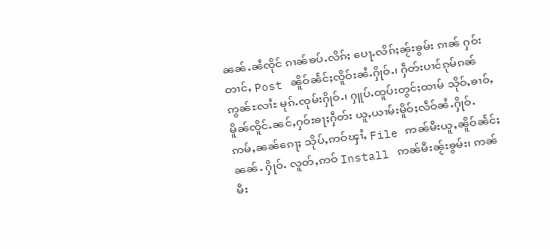ၼၼ်ႉၼႆၸိုင် ၵၢၼ်ၶပ်ႉလိၵ်ႈ ပေႃႉလိၵ်ႈၼႂ်းၶွမ်း ၵၢၼ် ႁဝ်းတၢင်ႇ Post ၼိူဝ်ၼႅင်ႈၸိူဝ်းၼႆႉႁိုဝ်ႉ၊ ႁဵတ်းပၢင်ၵုမ်ၵၼ်ဢွၼ်ႊလၢႆႊ မုၵ်ႉၸုမ်းႁိုဝ်ႉ၊ ႁူပ်ႉထူပ်းတွင်ႈထၢမ် သိုဝ်ႇၶၢဝ်ႇ မိူၼ်ၸိူင်ႉၼင်ႇႁဝ်းၶႃႈႁဵတ်း ယူႇယၢမ်းမိူဝ်ႈလဵဝ်ၼႆႉႁိုဝ်ႉ ဢမ်ႇၼၼ်ၵေႃႈ သိုပ်ႇဢဝ်ၾၢႆႇ File ဢၼ်မီးယူႇၼိူဝ်ၼႅင်ႈၼၼ်ႉ ႁိုဝ်ႉ လူတ်ႇဢဝ် Install ဢၼ်မီးၼႂ်းၶွမ်း၊ ဢၼ်မီး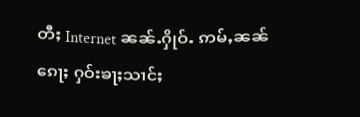တီႈ Internet ၼၼ်ႉႁိုဝ်ႉ ဢမ်ႇၼၼ်ၵေႃႈ ႁဝ်းၶႃႈသၢင်ႈ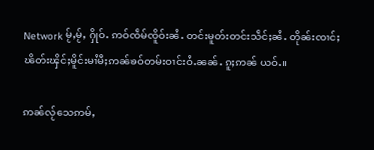Network မႂ်ႇမႂ်ႇ ႁိုဝ်ႉ ဢဝ်ၸဵမ်ၸိူဝ်းၼႆႉ တင်းမူတ်းတင်းသဵင်ႈၼႆႉ တိုၼ်းၸၢင်ႈၽိတ်းၾိင်ႈမိူင်းမၢႆမီႈဢၼ်ၶဝ်တမ်းဝၢင်းဝႆႉၼၼ်ႉ ၵူႈဢၼ် ယဝ်ႉ။

ဢၼ်လႂ်သေဢမ်ႇ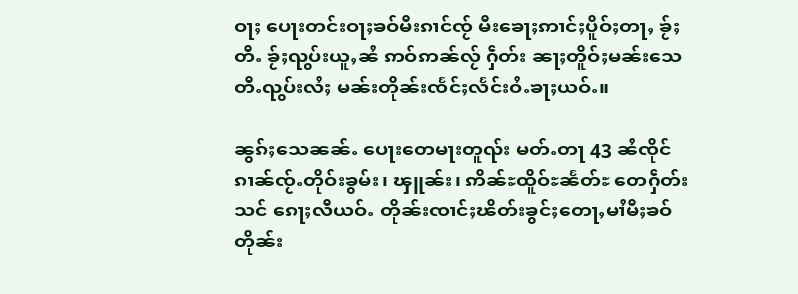ဝႃႈ ပေႃးတင်းဝႃႈၶဝ်မီးၵၢင်ၸႂ် မီးၶေႃႈဢၢင်ႈပိူဝ်ႈတႃႇ ၶႂ်ႈတီႉ ၶႂ်ႈၺွပ်းယူႇၼႆ ဢဝ်ဢၼ်လႂ် ႁဵတ်း ၼႃႈတိူဝ်ႈမၼ်းသေ တီႉၺွပ်းလႆႈ မၼ်းတိုၼ်းၸႅင်ႈလႅင်းဝႆႉၶႃႈယဝ်ႉ။

ၼွၵ်ႈသေၼၼ်ႉ ပေႃးတေမႃးတူၺ်း မတ်ႉတႃ 43 ၼႆၸိုင် ၵၢၼ်ၸႂ်ႉတိုဝ်းၶွမ်း၊ ၾူၼ်း၊ ဢိၼ်ႊထိူဝ်ႊၼႅတ်ႊ တေႁဵတ်းသင် ၵေႃႈလီယဝ်ႉ တိုၼ်းၸၢင်ႈၽိတ်းၶွင်ႈတေႃႇမၢႆမီႈၶဝ် တိုၼ်း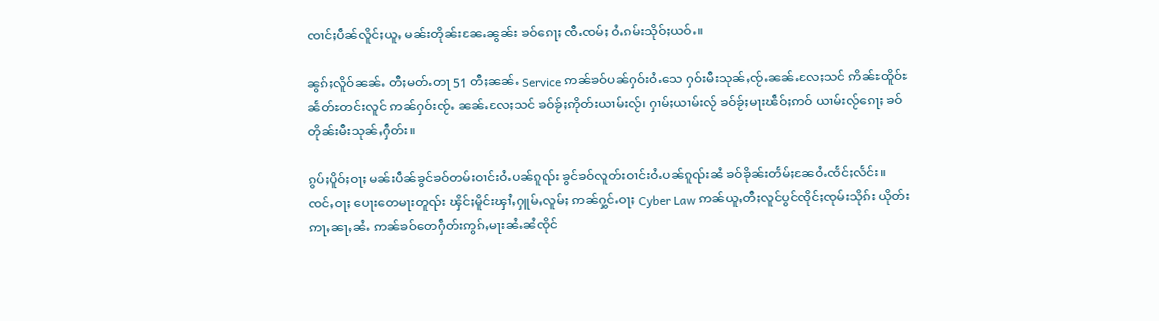ၸၢင်ႈပဵၼ်လိူင်ႈယူႇ မၼ်းတိုၼ်းၼႄႉၼွၼ်း ၶဝ်ၵေႃႈ ၸီႉၸမ်ႈ ဝႆႉၵမ်းသိုဝ်ႈယဝ်ႉ။

ၼွၵ်ႈလိူဝ်ၼၼ်ႉ တီႈမတ်ႉတႃ 51 တီႈၼၼ်ႉ Service ဢၼ်ၶဝ်ပၼ်ႁဝ်းဝႆႉသေ ႁဝ်းမီးသုၼ်ႇၸႂ်ႉၼၼ်ႉလႄႈသင် ဢိၼ်ႊထိူဝ်ႊၼႅတ်ႊတင်းလူင် ဢၼ်ႁဝ်းၸႂ်ႉ ၼၼ်ႉလႄႈသင် ၶဝ်ၶႂ်ႈဢိုတ်းယၢမ်းလႂ်၊ ႁၢမ်ႈယၢမ်းလႂ် ၶဝ်ၶႂ်ႈမႃးၽဵဝ်ႈဢဝ် ယၢမ်းလႂ်ၵေႃႈ ၶဝ်တိုၼ်းမီးသုၼ်ႇႁဵတ်း။

ၵွပ်ႈပိူဝ်ႈဝႃႈ မၼ်းပဵၼ်ၶွင်ၶဝ်တမ်းဝၢင်းဝႆႉပၼ်ၵူၺ်း ၶွင်ၶဝ်လူတ်းဝၢင်းဝႆႉပၼ်ၵူၺ်းၼႆ ၶဝ်ၶိုၼ်းတႅမ်ႈၼႄဝႆႉၸႅင်ႈလႅင်း။ ၸင်ႇဝႃႈ ပေႃးတေမႃးတူၺ်း ၾိင်ႈမိူင်းၾၢႆႇႁူမ်ႇလူမ်ႈ ဢၼ်ႁွင်ႉဝႃႈ Cyber Law ဢၼ်ယူႇတီႈလူင်ပွင်ၸိုင်ႈၸုမ်းသိုၵ်း ယိုတ်းဢႃႇၼႃႇၼႆႉ ဢၼ်ၶဝ်တေႁဵတ်းဢွၵ်ႇမႃးၼႆႉၼႆၸိုင်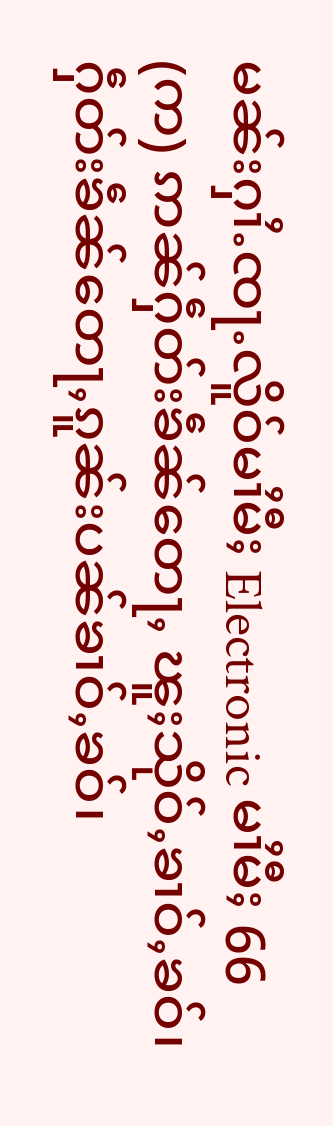မၼ်းႁၢႆႉၸႃႉလိူဝ်မၢႆမီႈ Electronic မၢႆမီႈ 66 (က) ဢၼ်ႁဵတ်းၶဵၼ်တေႃႇ ၽူႈသိုဝ်ႇၶၢဝ်ႇၶဝ်၊ ႁဵတ်းၶဵၼ်တေႃႇၵူၼ်းပၼ်ၶၢဝ်ႇၶဝ်၊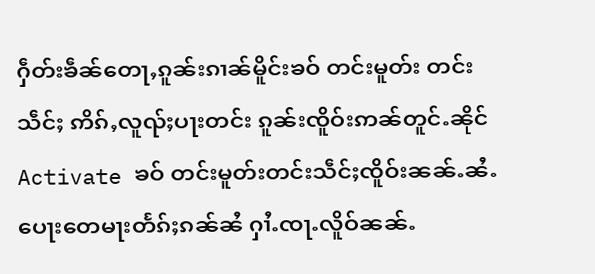ႁဵတ်းၶဵၼ်တေႃႇၵူၼ်းၵၢၼ်မိူင်းၶဝ် တင်းမူတ်း တင်းသဵင်ႈ ဢိၵ်ႇလူၺ်ႈပႃးတင်း ၵူၼ်းၸိူဝ်းဢၼ်တူင်ႉၼိုင်  Activate ၶဝ် တင်းမူတ်းတင်းသဵင်ႈၸိူဝ်းၼၼ်ႉၼႆႉ ပေႃးတေမႃးတႅၵ်ႈၵၼ်ၼႆ ႁၢႆႉၸႃႉလိူဝ်ၼၼ်ႉ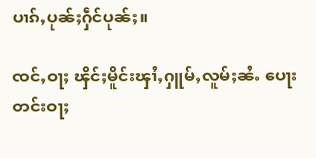ပၢၵ်ႇပုၼ်ႈႁဵင်ပုၼ်ႈ။

ၸင်ႇဝႃႈ ၾိင်ႈမိူင်းၾၢႆႇႁူမ်ႇလူမ်ႈၼႆႉ ပေႃးတင်းဝႃႈ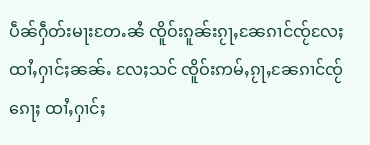ပဵၼ်ႁဵတ်းမႃးတႄႉၼႆ ၸိူဝ်းၵူၼ်းၵႂႃႇၼႄၵၢင်ၸႂ်လႄႈ ထၢႆႇႁၢင်ႈၼၼ်ႉ လႄႈသင် ၸိူဝ်းဢမ်ႇၵႂႃႇၼႄၵၢင်ၸႂ်ၵေႃႈ ထၢႆႇႁၢင်ႈ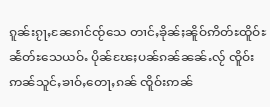ၵူၼ်းၵႂႃႇၼႄၵၢင်ၸႂ်သေ တၢင်ႇၶိုၼ်ႈၼိူဝ်ဢိတ်ႊထိူဝ်ႊၼႅတ်ႊသေယဝ်ႉ ပိုၼ်ၽႄႈပၼ်ၵၼ်ၼၼ်ႉလႂ် ၸိူဝ်းဢၼ်သူင်ႇၶၢဝ်ႇတေႃႇၵၼ် ၸိူဝ်းဢၼ်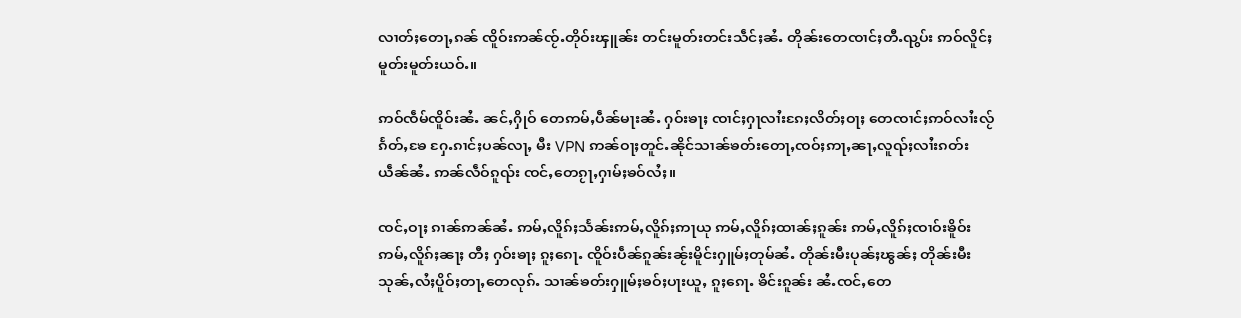လၢတ်ႈတေႃႇၵၼ် ၸိူဝ်းဢၼ်ၸႂ်ႉတိုဝ်းၾူၼ်း တင်းမူတ်းတင်းသဵင်ႈၼႆႉ တိုၼ်းတေၸၢင်ႈတီႉၺွပ်း ဢဝ်လိူင်ႈမူတ်းမူတ်းယဝ်ႉ။

ဢဝ်ၸဵမ်ၸိူဝ်းၼႆႉ ၼင်ႇႁိုဝ် တေဢမ်ႇပဵၼ်မႃးၼႆႉ ႁဝ်းၶႃႈ ၸၢင်ႈႁႃလၢႆးၵႄႈလိတ်ႈဝႃႈ တေၸၢင်ႈဢဝ်လၢႆးလႂ် ၵႅတ်ႇၶႄ ႁႄႉၵၢင်ႈပၼ်လႃႇ မီး VPN ဢၼ်ဝႃႈတူင်ႉၼိုင်သၢၼ်ၶတ်းတေႃႇၸဝ်ႈဢႃႇၼႃႇလူၺ်ႈလၢႆးၵတ်းယဵၼ်ၼႆႉ ဢၼ်လဵဝ်ၵူၺ်း ၸင်ႇတေၵႂႃႇႁၢမ်ႈၶဝ်လႆႈ။

ၸင်ႇဝႃႈ ၵၢၼ်ဢၼ်ၼႆႉ ဢမ်ႇလိူၵ်ႈသႅၼ်းဢမ်ႇလိူၵ်ႈဢႃယု ဢမ်ႇလိူၵ်ႈထၢၼ်ႈၵူၼ်း ဢမ်ႇလိူၵ်ႈၸၢဝ်းၶိူဝ်း ဢမ်ႇလိူၵ်ႈၼႃႈ တီႈ ႁဝ်းၶႃႈ ၵူႈၵေႃႉ ၸိူဝ်းပဵၼ်ၵူၼ်းၼႂ်းမိူင်းႁူမ်ႈတုမ်ၼႆႉ တိုၼ်းမီးပုၼ်ႈၽွၼ်ႈ တိုၼ်းမီးသုၼ်ႇလႆႈပိူဝ်ႈတႃႇတေလုၵ်ႉ သၢၼ်ၶတ်းႁူမ်ႈၶဝ်ႈပႃးယူႇ ၵူႈၵေႃႉ ၶိင်းၵူၼ်း ၼႆႉၸင်ႇတေ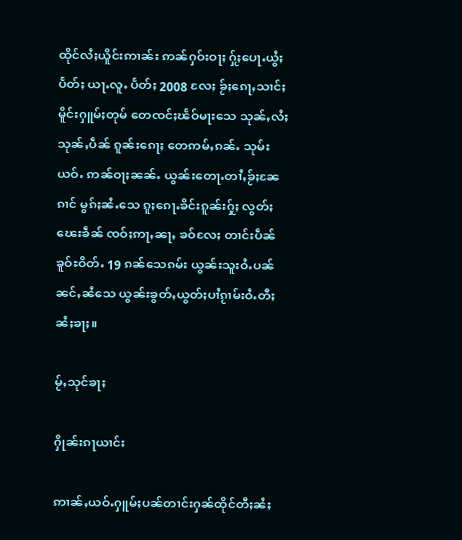ထိုင်လႆႈယိူင်းဢၢၼ်း ဢၼ်ႁဝ်းဝႃႈ ႁႂ်ႈပေႃႉယွႆႈပႅတ်ႈ ယႃႉလူႉ ပႅတ်ႈ 2008 လႄႈ ၶႂ်ႈၵေႃႇသၢင်ႈမိူင်းႁူမ်ႈတုမ် တေၸင်ႈၽႅဝ်မႃးသေ သုၼ်ႇလႆႈသုၼ်ႇပဵၼ် ၵူၼ်းၵေႃႈ တေဢမ်ႇၵၼ်ႉ သုမ်းယဝ်ႉ ဢၼ်ဝႃႈၼၼ်ႉ ယွၼ်းတေႃႉတၢႆႇၶႂ်ႈၼႄၵၢင် မွၵ်ႈၼႆႉသေ ၵူႈၵေႃႉၶိင်းၵူၼ်းႁႂ်ႈ လွတ်ႈၽေးၶဵၼ် ၸဝ်ႈဢႃႇၼႃႇ ၶဝ်လႄႈ တၢင်းပဵၼ်ၶူဝ်ႊဝိတ်ႉ 19 ၵၼ်သေၵမ်း ယွၼ်းသူးဝႆႉပၼ်ၼင်ႇၼႆသေ ယွၼ်းၶွတ်ႇယွတ်ႈပၢႆၵႂၢမ်းဝႆႉတီႈၼႆႈၶႃႈ။

မႂ်ႇသုင်ၶႃႈ

ႁိုၼ်းၵႃယၢင်း

ဢၢၼ်ႇယဝ်ႉႁူမ်ႈပၼ်တၢင်းႁၼ်ထိုင်တီႈၼႆႈ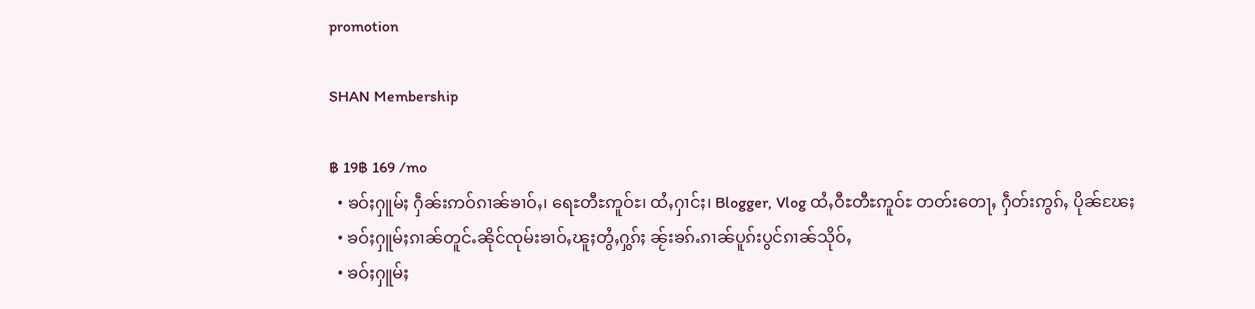promotion

SHAN Membership

฿ 19฿ 169 /mo
  • ၶဝ်ႈႁူမ်ႈ ႁဵၼ်းဢဝ်ၵၢၼ်ၶၢဝ်ႇ၊ ရေႊတီႊဢူဝ်ႊ၊ ထႆႇႁၢင်ႈ၊ Blogger, Vlog ထႆႇဝီႊတီႊဢူဝ်ႊ တတ်းတေႃႇ ႁဵတ်းဢွၵ်ႇ ပိုၼ်ၽႄႈ
  • ၶဝ်ႈႁူမ်ႈၵၢၼ်တူင်ႉၼိုင်ၸုမ်းၶၢဝ်ႇၽူႈတွႆႇႁွၵ်ႈ ၼႂ်းၶၵ်ႉၵၢၼ်ပူၵ်းပွင်ၵၢၼ်သိုဝ်ႇ
  • ၶဝ်ႈႁူမ်ႈ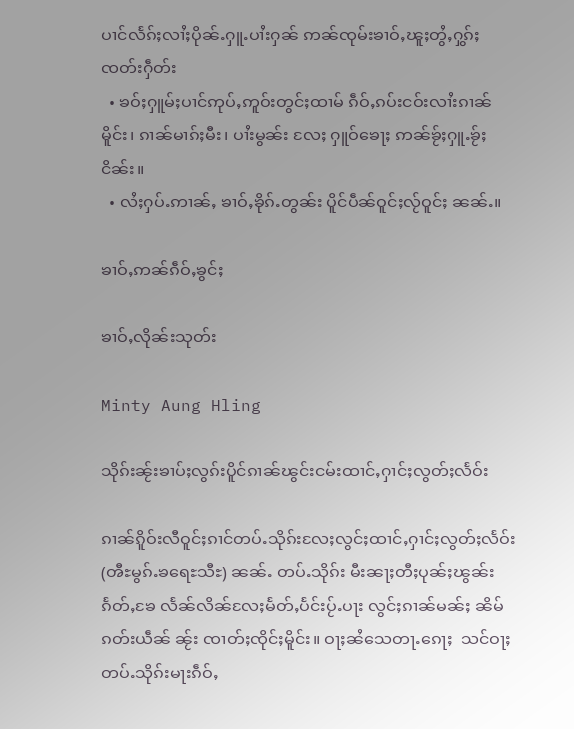ပၢင်လႅၵ်ႈလၢႆႈပိုၼ်ႉႁူႉပၢႆးႁၼ် ဢၼ်ၸုမ်းၶၢဝ်ႇၽူႈတွႆႇႁွၵ်ႈၸတ်းႁဵတ်း
  • ၶဝ်ႈႁူမ်ႈပၢင်ဢုပ်ႇဢူဝ်းတွင်ႈထၢမ် ၵဵဝ်ႇၵပ်းငဝ်းလၢႆးၵၢၼ်မိူင်း၊ ၵၢၼ်မၢၵ်ႈမီး၊ ပၢႆးမွၼ်း လႄႈ ႁူဝ်ၶေႃႈ ဢၼ်ၶႂ်ႈႁူႉၶႂ်ႈငိၼ်း။
  • လႆႈႁပ်ႉဢၢၼ်ႇ ၶၢဝ်ႇၶိုၵ်ႉတွၼ်း ပိူင်ပဵၼ်ဝူင်ႈလႂ်ဝူင်ႈ ၼၼ်ႉ။

ၶၢဝ်ႇဢၼ်ၵဵဝ်ႇၶွင်ႈ

ၶၢဝ်ႇလိုၼ်းသုတ်း

Minty Aung Hling

သိုၵ်းၼႂ်းၶၢပ်ႈလွၵ်းပိူင်ၵၢၼ်ၽွင်းငမ်းထၢင်ႇႁၢင်ႈလွတ်ႈလႅဝ်း

ၵၢၼ်ၵိူဝ်းလီဝူင်ႈၵၢင်တပ်ႉသိုၵ်းလႄႈလွင်ႈထၢင်ႇႁၢင်ႈလွတ်ႈလႅဝ်း(ၻီႊမွၵ်ႉၶရေႊသီႊ) ၼၼ်ႉ တပ်ႉသိုၵ်း မီးၼႃႈတီႈပုၼ်ႈၽွၼ်းၵႅတ်ႇၶႄ လႅၼ်လိၼ်လႄႈမႅတ်ႇပႅင်းပႂ်ႉပႃး လွင်ႈၵၢၼ်မၼ်ႈ ၼိမ်ၵတ်းယဵၼ် ၼႂ်း ၸၢတ်ႈၸိုင်ႈမိူင်း။ ဝႃႈၼႆသေတႃႉၵေႃႈ  သင်ဝႃႈတပ်ႉသိုၵ်းမႃးၵဵဝ်ႇ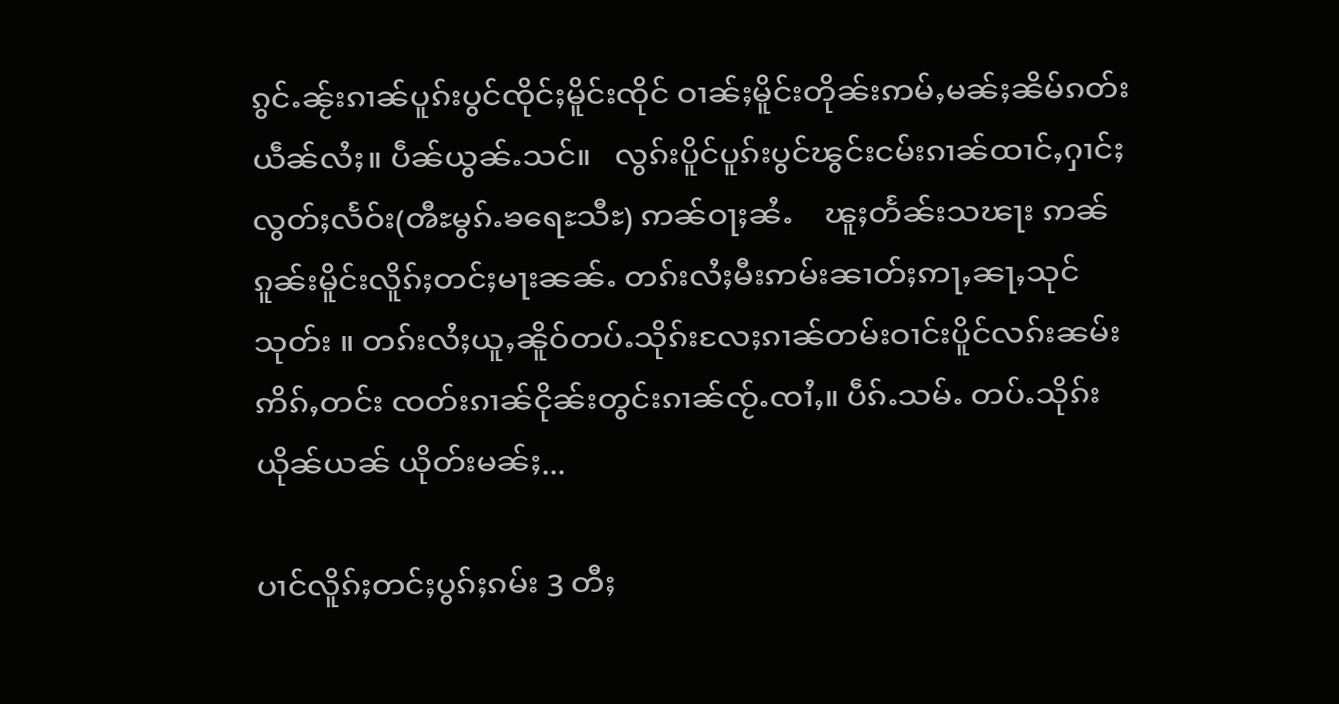ၵွင်ႉၼႂ်းၵၢၼ်ပူၵ်းပွင်ၸိုင်ႈမိူင်းၸိုင် ဝၢၼ်ႈမိူင်းတိုၼ်းဢမ်ႇမၼ်ႈၼိမ်ၵတ်းယဵၼ်လႆႈ။ ပဵၼ်ယွၼ်ႉသင်။   လွၵ်းပိူင်ပူၵ်းပွင်ၽွင်းငမ်းၵၢၼ်ထၢင်ႇႁၢင်ႈ လွတ်ႈလႅဝ်း(ၻီႊမွၵ်ႉၶရေႊသီႊ) ဢၼ်ဝႃႈၼႆႉ    ၽူႈတႅၼ်းသၽႃး ဢၼ်ၵူၼ်းမိူင်းလိူၵ်ႈတင်ႈမႃးၼၼ်ႉ တၵ်းလႆႈမီးဢမ်းၼၢတ်ႈဢႃႇၼႃႇသုင်သုတ်း ။ တၵ်းလႆႈယူႇၼိူဝ်တပ်ႉသိုၵ်းလႄႈၵၢၼ်တမ်းဝၢင်းပိူင်လၵ်းၼမ်း  ဢိၵ်ႇတင်း ၸတ်းၵၢၼ်ငိုၼ်းတွင်းၵၢၼ်ၸႂ်ႉၸၢႆႇ။ ပဵၵ်ႉသမ်ႉ တပ်ႉသိုၵ်းယိုၼ်ယၼ် ယိုတ်းမၼ်ႈ...

ပၢင်လိူၵ်ႈတင်ႈပွၵ်ႈၵမ်း 3 တီႈ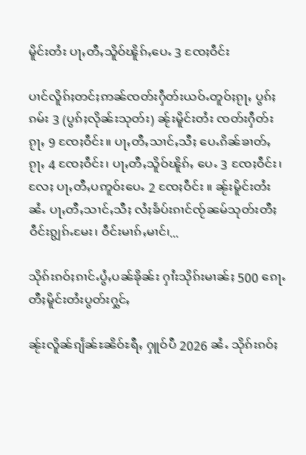မိူင်းတႆး ပႃႇတီႇသိူဝ်ၽိူၵ်ႇပေႉ 3 ၸႄႈဝဵင်း

ပၢင်လိူၵ်ႈတင်ႈဢၼ်ၸတ်းႁဵတ်းယဝ်ႉတူဝ်ႈၵႂႃႇ ပွၵ်ႈၵမ်း 3 (ပွၵ်ႈလိုၼ်းသုတ်း) ၼႂ်းမိူင်းတႆး ၸတ်းႁဵတ်းၵႂႃႇ 9 ၸႄႈဝဵင်း။ ပႃႇတီႇသၢင်ႇသီႈ ပေႉၵိၼ်ၶၢတ်ႇၵႂႃႇ 4 ၸႄႈဝဵင်း၊ ပႃႇတီႇသိူဝ်ၽိူၵ်ႇ ပေႉ 3 ၸႄႈဝဵင်း၊ လႄႈ ပႃႇတီႇပဢူဝ်းပေႉ 2 ၸႄႈဝဵင်း ။ ၼႂ်းမိူင်းတႆးၼႆႉ ပႃႇတီႇသၢင်ႇသီႈ လႆႈၶႅပ်းၵၢင်ၸႂ်ၼမ်သုတ်းတီႈဝဵင်းၵျွၵ်ႉမႄး၊ ဝဵင်းမၢၵ်ႇမၢင်၊...

သိုၵ်းၵဝ်ႈၵၢင်ႉပွႆႇပၼ်ၶိုၼ်း ႁၢႆးသိုၵ်းမၢၼ်ႈ 500 ၵေႃႉ တီႈမိူင်းတႆးပွတ်းႁွင်ႇ

ၼႂ်းလိူၼ်ၵျႅၼ်ႊၼိဝ်ႊရီႇ ႁူဝ်ပီ 2026 ၼႆႉ သိုၵ်းၵဝ်ႈ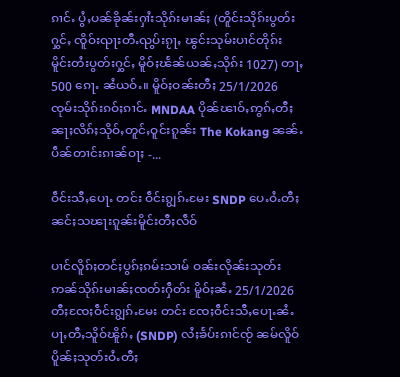ၵၢင်ႉ ပွႆႇပၼ်ၶိုၼ်းႁၢႆးသိုၵ်းမၢၼ်ႈ (တိူင်းသိုၵ်းပွတ်းႁွင်ႇ ၸိူဝ်းၺႃးတီႉၺွပ်းၵႂႃႇ ၽွင်းသုမ်းပၢင်တိုၵ်း မိူင်းတႆးပွတ်းႁွင်ႇ မိူဝ်ႈၽႅၼ်ယၼ်ႇသိုၵ်း 1027) တႃႇ 500 ၵေႃႉ ၼႆယဝ်ႉ။ မိူဝ်ႈဝၼ်းတီႈ 25/1/2026 ၸုမ်းသိုၵ်းၵဝ်ႈၵၢင်ႉ MNDAA ပိုၼ်ၽၢဝ်ႇဢွၵ်ႇတီႈၼႃႈလိၵ်ႈသိုဝ်ႇတူင်ႇဝူင်းၵူၼ်း The Kokang ၼၼ်ႉပဵၼ်တၢင်းၵၢၼ်ဝႃႈ -...

ဝဵင်းသီႇပေႃႉ တင်း ဝဵင်းၵျွၵ်ႉမႄး SNDP ပေႉဝႆႉတီႈၼင်ႈသၽႃးၵူၼ်းမိူင်းတီႈလဵဝ်

ပၢင်လိူၵ်ႈတင်ႈပွၵ်ႈၵမ်းသၢမ် ဝၼ်းလိုၼ်းသုတ်း ဢၼ်သိုၵ်းမၢၼ်ႈၸတ်းႁဵတ်း မိူဝ်ႈၼႆႉ 25/1/2026 တီႈၸႄႈဝဵင်းၵျွၵ်ႉမႄး တင်း ၸႄႈဝဵင်းသီႇပေႃႉၼႆႉ ပႃႇတီႇသိူဝ်ၽိူၵ်ႇ (SNDP) လႆႈၶႅပ်းၵၢင်ၸႂ် ၼမ်လိူဝ်ပိူၼ်ႈသုတ်းဝႆႉတီႈ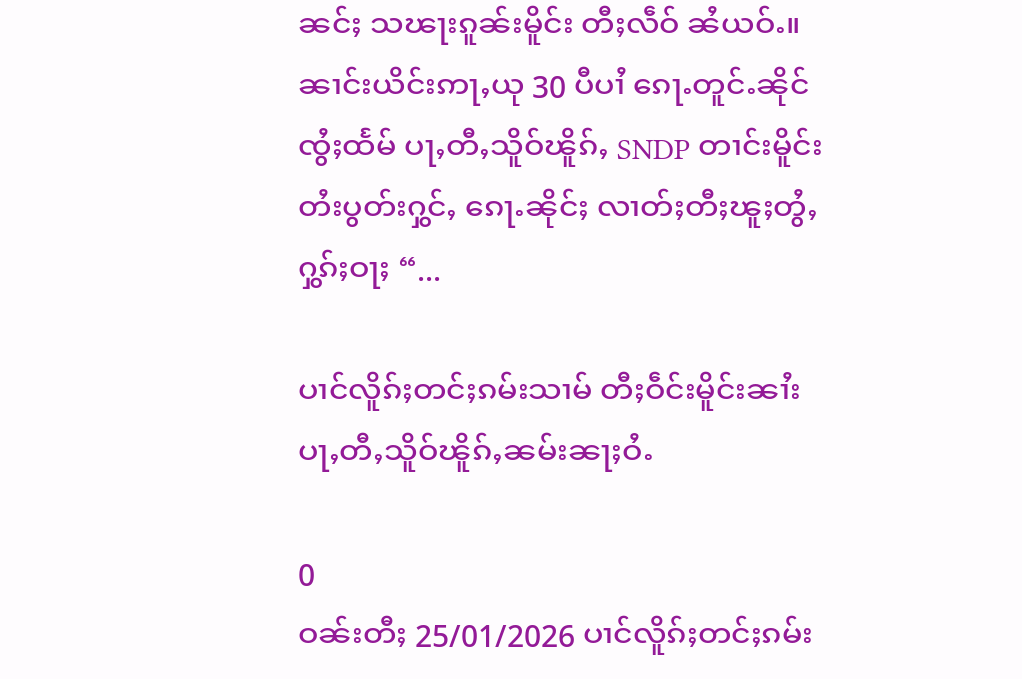ၼင်ႈ သၽႃးၵူၼ်းမိူင်း တီႈလဵဝ် ၼႆယဝ်ႉ။ ၼၢင်းယိင်းဢႃႇယု 30 ပီပၢႆ ၵေႃႉတူင်ႉၼိုင်ၸွႆႈထႅမ် ပႃႇတီႇသိူဝ်ၽိူၵ်ႇ SNDP တၢင်းမိူင်းတႆးပွတ်းႁွင်ႇ ၵေႃႉၼိုင်ႈ လၢတ်ႈတီႈၽူႈတွႆႇႁွၵ်ႈဝႃႈ “...

ပၢင်လိူၵ်ႈတင်ႈၵမ်းသၢမ် တီႈဝဵင်းမိူင်းၼၢႆး ပႃႇတီႇသိူဝ်ၽိူၵ်ႇၼမ်းၼႃႈဝႆႉ

0
ဝၼ်းတီႈ 25/01/2026 ပၢင်လိူၵ်ႈတင်ႈၵမ်း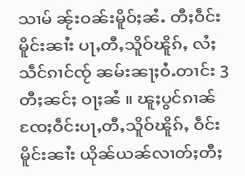သၢမ် ၼႂ်းဝၼ်းမိူဝ်ႈၼႆႉ တီႈဝဵင်းမိူင်းၼၢႆး ပႃႇတီႇသိူဝ်ၽိူၵ်ႇ လႆႈသဵင်ၵၢင်ၸႂ် ၼမ်းၼႃႈဝႆႉတၢင်း 3 တီႈၼင်ႈ ဝႃႈၼႆ ။ ၽူႈပွင်ၵၢၼ်ၸႄႈဝဵင်းပႃႇတီႇသိူဝ်ၽိူၵ်ႇ ဝဵင်းမိူင်းၼၢႆး ယိုၼ်ယၼ်လၢတ်ႈတီႈ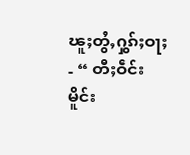ၽူႈတွႆႇႁွၵ်ႈဝႃႈ - “ တီႈဝဵင်းမိူင်း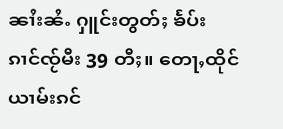ၼၢႆးၼႆႉ ႁူင်းတွတ်ႈ ၶႅပ်းၵၢင်ၸႂ်မီး 39 တီႈ။ တေႃႇထိုင်ယၢမ်းၵင်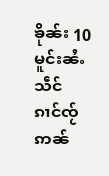ၶိုၼ်း 10 မူင်းၼႆႉသဵင်ၵၢင်ၸႂ်ဢၼ်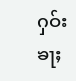ႁဝ်းၶႃႈ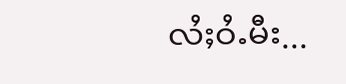လႆႈဝႆႉမီး...